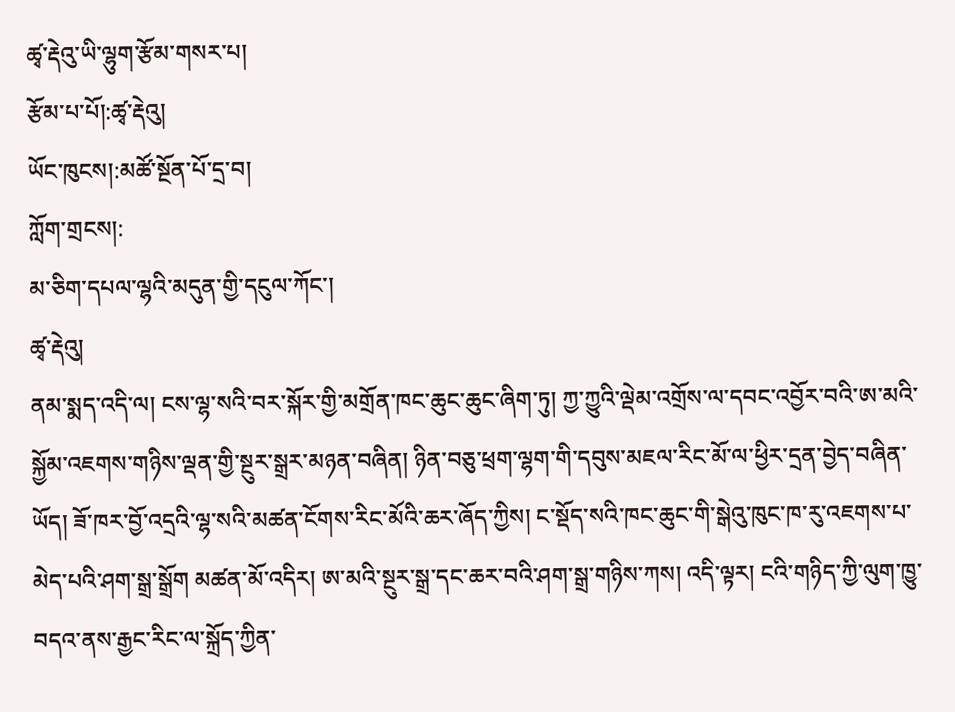ཚྭ་རྡེའུ་ཡི་ལྷུག་རྩོམ་གསར་པ།
རྩོམ་པ་པོ།:ཚྭ་རྡེའུ།
ཡོང་ཁུངས།:མཚོ་སྔོན་པོ་དྲ་བ།
ཀློག་གྲངས།:
མ་ཅིག་དཔལ་ལྷའི་མདུན་གྱི་དངུལ་ཀོང་།
ཚྭ་རྡེའུ།
ནམ་སྨད་འདི་ལ། ངས་ལྷ་སའི་བར་སྐོར་གྱི་མགྲོན་ཁང་ཆུང་ཆུང་ཞིག་ཏུ། ཀྱ་ཀྱུའི་ལྡེམ་འགྲོས་ལ་དབང་འབྱོར་བའི་ཨ་མའི་སྐྱོམ་འཇགས་གཉིས་ལྡན་གྱི་སྔུར་སྒྲར་མཉན་བཞིན། ཉིན་བཅུ་ཕྲག་ལྷག་གི་དབུས་མཇལ་རིང་མོ་ལ་ཕྱིར་དྲན་བྱེད་བཞིན་ཡོད། ཟོ་ཁར་བྱོ་འདྲའི་ལྷ་སའི་མཚན་ངོགས་རིང་མོའི་ཆར་ཞོད་ཀྱིས། ང་སྡོད་སའི་ཁང་ཆུང་གི་སྒེའུ་ཁུང་ཁ་རུ་འཇགས་པ་མེད་པའི་ཤག་སྒྲ་སྒྲོག མཚན་མོ་འདིར། ཨ་མའི་སྔུར་སྒྲ་དང་ཆར་བའི་ཤག་སྒྲ་གཉིས་ཀས། འདི་ལྟར། ངའི་གཉིད་ཀྱི་ལུག་ཁྱུ་བདའ་ནས་རྒྱང་རིང་ལ་སྐྲོད་ཀྱིན་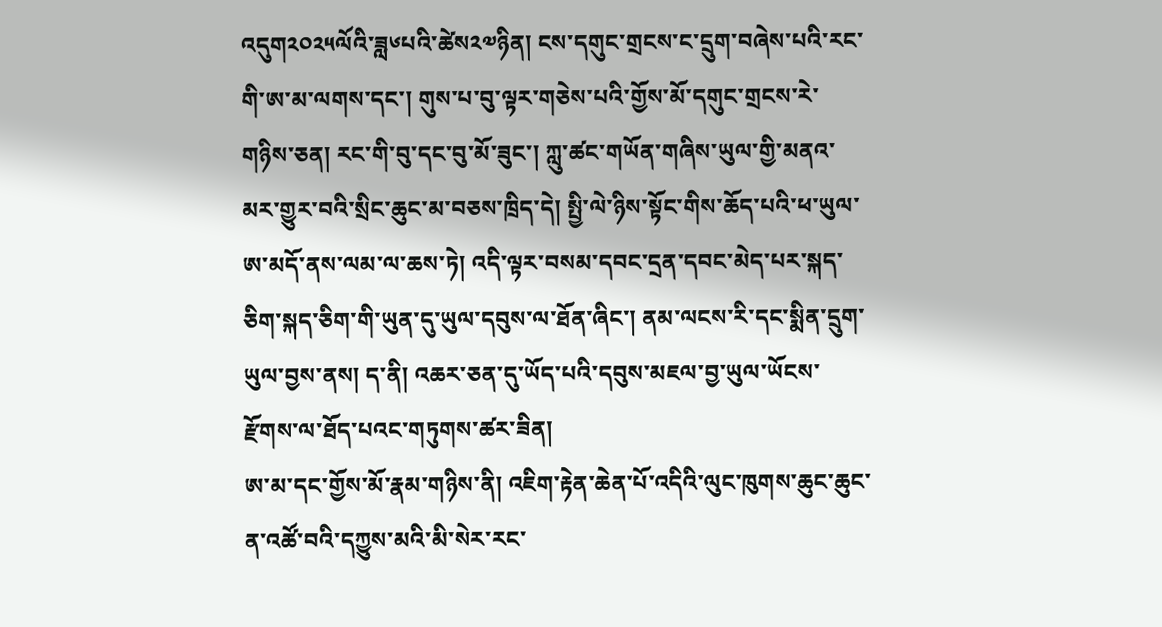འདུག༢༠༢༥ལོའི་ཟླ༦པའི་ཚེས༢༧ཉིན། ངས་དགུང་གྲངས་ང་དྲུག་བཞེས་པའི་རང་གི་ཨ་མ་ལགས་དང་། གུས་པ་བུ་ལྟར་གཅེས་པའི་གྱོས་མོ་དགུང་གྲངས་རེ་གཉིས་ཅན། རང་གི་བུ་དང་བུ་མོ་ཟུང་། ཀླུ་ཚང་གཡོན་གཞིས་ཡུལ་གྱི་མནའ་མར་གྱུར་བའི་སྲིང་ཆུང་མ་བཅས་ཁྲིད་དེ། སྤྱི་ལེ་ཉིས་སྟོང་གིས་ཆོད་པའི་ཕ་ཡུལ་ཨ་མདོ་ནས་ལམ་ལ་ཆས་ཏེ། འདི་ལྟར་བསམ་དབང་དྲན་དབང་མེད་པར་སྐད་ཅིག་སྐད་ཅིག་གི་ཡུན་དུ་ཡུལ་དབུས་ལ་ཐོན་ཞིང་། ནམ་ལངས་རི་དང་སྨིན་དྲུག་ཡུལ་བྱས་ནས། ད་ནི། འཆར་ཅན་དུ་ཡོད་པའི་དབུས་མཇལ་བྱ་ཡུལ་ཡོངས་རྫོགས་ལ་ཐོད་པའང་གཏུགས་ཚར་ཟིན།
ཨ་མ་དང་གྱོས་མོ་རྣམ་གཉིས་ནི། འཇིག་རྟེན་ཆེན་པོ་འདིའི་ལུང་ཁུགས་ཆུང་ཆུང་ན་འཚོ་བའི་དཀྱུས་མའི་མི་སེར་རང་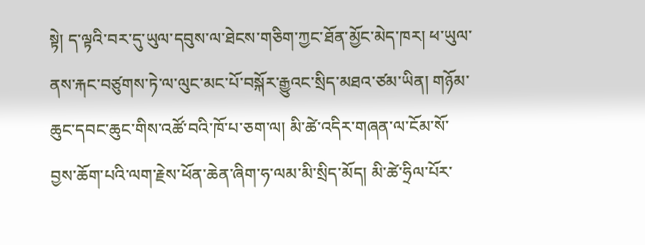སྟེ། ད་ལྟའི་བར་དུ་ཡུལ་དབུས་ལ་ཐེངས་གཅིག་ཀྱང་ཐོན་མྱོང་མེད་ཁར། ཕ་ཡུལ་ནས་རྐང་བཙུགས་ཏེ་ལ་ལུང་མང་པོ་བསྐོར་རྒྱུའང་སྲིད་མཐའ་ཙམ་ཡིན། གཉོམ་ཆུང་དབང་ཆུང་གིས་འཚོ་བའི་ཁོ་པ་ཅག་ལ། མི་ཚེ་འདིར་གཞན་ལ་ངོམ་སོ་བྱས་ཆོག་པའི་ལག་རྗེས་ཕོན་ཆེན་ཞིག་ཧ་ལམ་མི་སྲིད་མོད། མི་ཚེ་ཧྲིལ་པོར་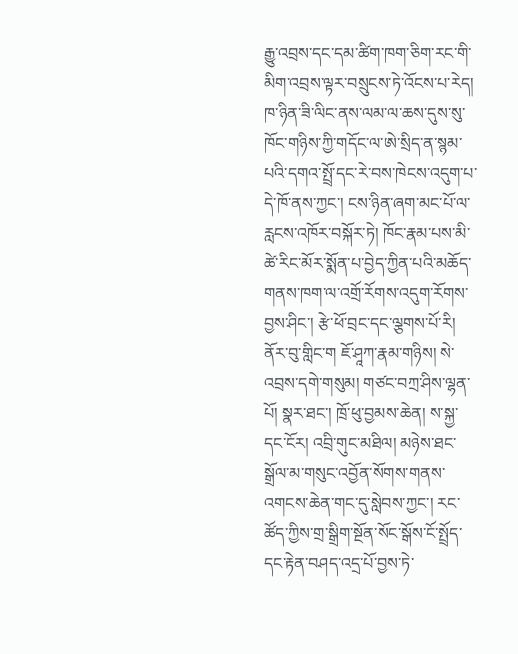རྒྱུ་འབྲས་དང་དམ་ཚིག་ཁག་ཅིག་རང་གི་མིག་འབྲས་ལྟར་བསྲུངས་ཏེ་འོངས་པ་རེད། ཁ་ཉིན་ཟི་ལིང་ནས་ལམ་ལ་ཆས་དུས་སུ་ཁོང་གཉིས་ཀྱི་གདོང་ལ་ཨེ་སྲིད་ན་སྙམ་པའི་དགའ་སྤྲོ་དང་རེ་བས་ཁེངས་འདུག་པ་དེ་ཁོ་ནས་ཀྱང་། ངས་ཉིན་ཞག་མང་པོ་ལ་རླངས་འཁོར་བསྐོར་ཏེ། ཁོང་རྣམ་པས་མི་ཚེ་རིང་མོར་སྨོན་པ་བྱེད་ཀྱིན་པའི་མཆོད་གནས་ཁག་ལ་འགྲོ་རོགས་འདུག་རོགས་བྱས་ཤིང་། རྩེ་ཕོ་བྲང་དང་ལྕགས་པོ་རི། ནོར་བུ་གླིང་ག ཇོ་ཤཱཀ་རྣམ་གཉིས། སེ་འབྲས་དགེ་གསུམ། གཙང་བཀྲ་ཤིས་ལྷན་པོ། སྣར་ཐང་། ཁྲོ་ཕུ་བྱམས་ཆེན། ས་སྐྱ་དང་ངོར། འབྲི་གུང་མཐིལ། མཉེས་ཐང་སྒྲོལ་མ་གསུང་འབྱོན་སོགས་གནས་འགངས་ཆེན་གང་དུ་སླེབས་ཀྱང་། རང་ཚོད་ཀྱིས་གྲ་སྒྲིག་སྔོན་སོང་སྒོས་ངོ་སྤྲོད་དང་རྟེན་བཤད་འདྲ་པོ་བྱས་ཏེ་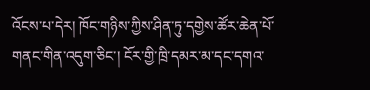འོངས་པ་དེར། ཁོང་གཉིས་ཀྱིས་ཤིན་ཏུ་དགྱེས་ཚོར་ཆེན་པོ་གནང་གིན་འདུག་ཅིང་། ངོར་གྱི་ཁྲི་དམར་མ་དང་དགའ་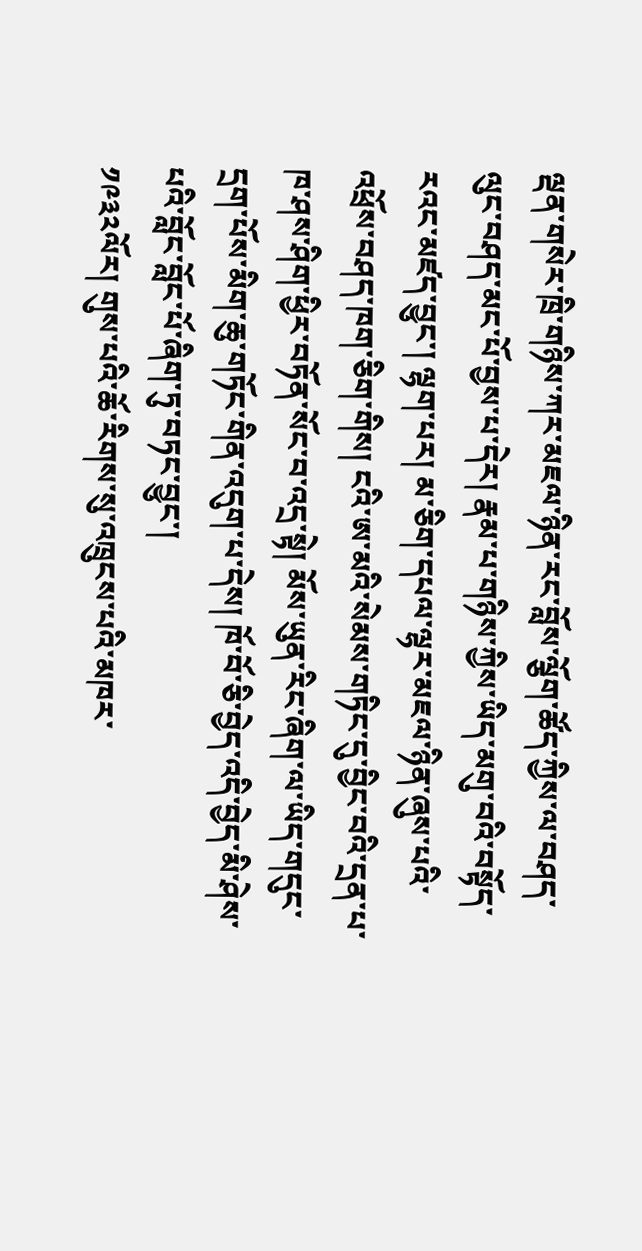ལྡན་གསེར་ཁྲི་གཉིས་ཀར་མཇལ་ཉིན་རང་བློས་ལྕོག་ཚོད་ཀྱིས་ལ་བཤད་ལུང་བཤད་མང་པོ་བྱས་པ་དེར། རྣམ་པ་གཉིས་ཀྱིས་ཡིད་མགུ་བའི་བསྟོད་རའང་མཛད་བྱུང་། ལྷག་པར། མ་ཅིག་དཔལ་ལྷར་མཇལ་ཉིན་ཞུས་པའི་འཕྲོས་བཤད་ཁག་ཅིག་གིས། ངའི་ཨ་མའི་སེམས་གཏིང་དུ་བྱིང་བའི་དྲན་པ་ཁ་ཤས་ཤིག་ཕྱིར་བཏོན་སོང་བ་འདྲ་སྟེ། མོས་ཡུན་རིང་ཞིག་ལ་ཡིད་གདུང་དྲག་པོས་མིག་ཆུ་གཏོང་གིན་འདུག་པ་དེས། ཁོ་བོ་ཅི་བྱེད་འདི་བྱེད་མི་ཤེས་པའི་བློང་བློང་པོ་ཞིག་ཏུ་བཏང་བྱུང་།
༡༩༣༢ལོར། གུས་པའི་ཆོ་རིགས་སུ་འཁྲུངས་པའི་མཁར་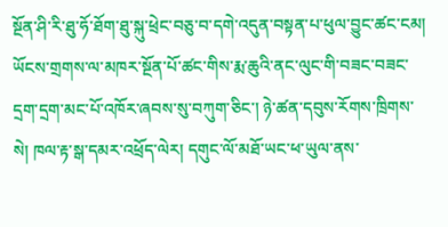སྔོན་ཤི་རི་ཐུ་ཧོ་ཐོག་ཐུ་སྐུ་ཕྲེང་བཅུ་བ་དགེ་འདུན་བསྟན་པ་ཕུལ་བྱུང་ཚང་ངམ། ཡོངས་གྲགས་ལ་མཁར་སྔོན་པོ་ཚང་གིས་རྨ་ཆུའི་ནང་ལུང་གི་བཟང་བཟང་དྲག་དྲག་མང་པོ་འཁོར་ཞབས་སུ་བཀུག་ཅིང་། ཉེ་ཚན་དབུས་རོགས་ཁྲིགས་སེ། ཁལ་རྟ་སྒ་དམར་འཕྲོད་ལེར། དགུང་ལོ་མཐོ་ཡང་ཕ་ཡུལ་ནས་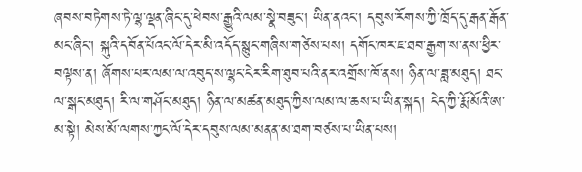ཞབས་བཏེགས་ཏེ་ལྷ་ལྡན་ཞིང་དུ་ཕེབས་རྒྱུའི་ལམ་སྣེ་བཟུང་། ཡིན་ནའང་། དབུས་རོགས་ཀྱི་ཁྲོད་དུ་རྒན་རྒོན་མང་ཞིང་། སྐུའི་དབོན་པོའང་ལོ་དེར་མི་འདོད་སྙུང་གཞིས་གཙེས་པས། དགོང་ཁར་ཇ་ཐབ་རྒྱག་ས་ནས་ཕྱིར་བལྟས་ན། ཞོགས་པར་ལམ་ལ་འབུད་ས་ལྷང་ངེར་རིག་ཐུབ་པའི་ནར་འགྲོས་ཁོ་ནས། ཉིན་ལ་ཟླ་མཐུད། ཐང་ལ་སྒང་མཐུད། རི་ལ་གཤོང་མཐུད། ཉིན་ལ་མཚན་མཐུད་ཀྱིས་ལམ་ལ་ཆས་པ་ཡིན་སྐད། ངེད་ཀྱི་རྨོ་མོའི་ཨ་མ་སྟེ། མེས་མོ་ལགས་ཀྱང་ལོ་དེར་དབུས་ལམ་མནན་མ་ཐག་བཙས་པ་ཡིན་པས།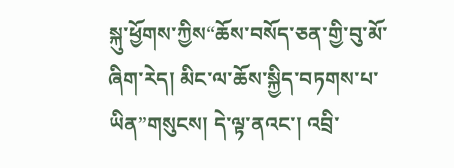སྐུ་ཕྱོགས་ཀྱིས“ཆོས་བསོད་ཅན་གྱི་བུ་མོ་ཞིག་རེད། མིང་ལ་ཆོས་སྐྱིད་བཏགས་པ་ཡིན”གསུངས། དེ་ལྟ་ནའང་། འབྲི་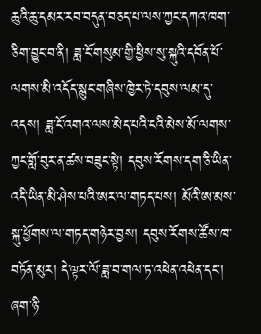ཆུའི་ཆུ་དམར་རབ་བདུན་བཅད་པ་ལས་ཀྱང་དཀའ་ཁག་ཅིག་བྱུང་བ་ནི། ཟླ་ངོ་གསུམ་གྱི་ཕྱིས་སུ་སྐུའི་དབོན་པོ་ལགས་མི་འདོད་སྙུང་གཞིས་ཁྱེར་ཏེ་དབུས་ལམ་དུ་འདས། ཟླ་ངོ་འགའ་ལས་མེད་པའི་ངའི་མེས་མོ་ལགས་ཀྱང་གློ་བུར་ན་ཚས་བཟུང་སྟེ། དབུས་རོགས་དག་ཅི་ཡིན་འདི་ཡིན་མི་ཤེས་པའི་ཨར་ལ་གཏད་པས། མོའི་ཨ་མས་སྐུ་ཕྱོགས་ལ་གཏད་གཉེར་བྱས། དབུས་རོགས་ཚོས་ཁ་བཏོན་མུར། དེ་ལྟར་ལོ་ཟླ་བ་གལ་ཏ་འཕེན་འཕེན་དང་། ཞག་ཉི་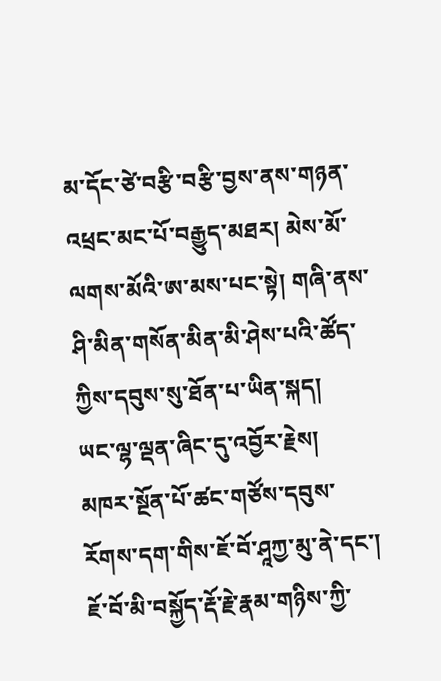མ་དོང་ཙེ་བརྩི་བརྩི་བྱས་ནས་གཉན་འཕྲང་མང་པོ་བརྒྱུད་མཐར། མེས་མོ་ལགས་མོའི་ཨ་མས་པང་སྟེ། གཞི་ནས་ཤི་མིན་གསོན་མིན་མི་ཤེས་པའི་ཚོད་ཀྱིས་དབུས་སུ་ཐོན་པ་ཡིན་སྐད།
ཡང་ལྷ་ལྡན་ཞིང་དུ་འབྱོར་རྗེས། མཁར་སྔོན་པོ་ཚང་གཙོས་དབུས་རོགས་དག་གིས་ཇོ་བོ་ཤཱཀྱ་མུ་ནེ་དང་། ཇོ་བོ་མི་བསྐྱོད་རྡོ་རྗེ་རྣམ་གཉིས་ཀྱི་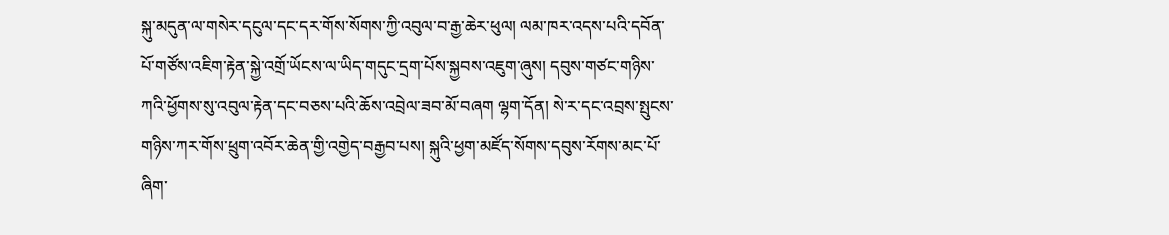སྐུ་མདུན་ལ་གསེར་དངུལ་དང་དར་གོས་སོགས་ཀྱི་འབུལ་བ་རྒྱ་ཆེར་ཕུལ། ལམ་ཁར་འདས་པའི་དབོན་པོ་གཙོས་འཇིག་རྟེན་སྐྱེ་འགྲོ་ཡོངས་ལ་ཡིད་གདུང་དྲག་པོས་སྐྱབས་འཇུག་ཞུས། དབུས་གཙང་གཉིས་ཀའི་ཕྱོགས་སུ་འབུལ་རྟེན་དང་བཅས་པའི་ཆོས་འབྲེལ་ཟབ་མོ་བཞག ལྷག་དོན། སེ་ར་དང་འབྲས་སྤུངས་གཉིས་ཀར་གོས་ཕྲུག་འབོར་ཆེན་གྱི་འགྱེད་བརྒྱབ་པས། སྐུའི་ཕྱག་མཛོད་སོགས་དབུས་རོགས་མང་པོ་ཞིག་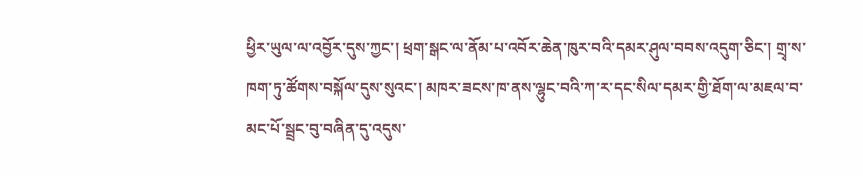ཕྱིར་ཡུལ་ལ་འབྱོར་དུས་ཀྱང་། ཕྲག་སྒང་ལ་ནོམ་པ་འབོར་ཆེན་ཁུར་བའི་དམར་ཤུལ་བབས་འདུག་ཅིང་། གྲྭ་ས་ཁག་ཏུ་ཚོགས་བསྐོལ་དུས་སུའང་། མཁར་ཟངས་ཁ་ནས་ལྷུང་བའི་ཀ་ར་དང་སིལ་དམར་གྱི་ཐོག་ལ་མཇལ་བ་མང་པོ་སྦྲང་བུ་བཞིན་དུ་འདུས་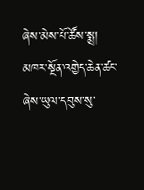ཞེས་མེས་པོ་ཚོས་སྨྲ། མཁར་སྔོན་འགྱེད་ཆེན་ཚང་ཞེས་ཡུལ་དབུས་སུ་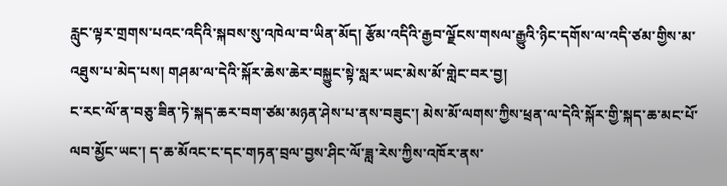རླུང་ལྟར་གྲགས་པའང་འདིའི་སྐབས་སུ་འཁེལ་བ་ཡིན་མོད། རྩོམ་འདིའི་རྒྱབ་ལྗོངས་གསལ་རྒྱུའི་ཉིང་དགོས་ལ་འདི་ཙམ་གྱིས་མ་འཐུས་པ་མེད་པས། གཤམ་ལ་དེའི་སྐོར་ཆེས་ཆེར་བསྐྱུང་སྟེ་སླར་ཡང་མེས་མོ་གླེང་བར་བྱ།
ང་རང་ལོ་ན་བཅུ་ཟིན་ཏེ་སྐད་ཆར་བག་ཙམ་མཉན་ཤེས་པ་ནས་བཟུང་། མེས་མོ་ལགས་ཀྱིས་ཕྲན་ལ་དེའི་སྐོར་གྱི་སྐད་ཆ་མང་པོ་ལབ་མྱོང་ཡང་། ད་ཆ་མོའང་ང་དང་གཏན་བྲལ་བྱས་ཤིང་ལོ་ཟླ་རེས་ཀྱིས་འཁོར་ནས་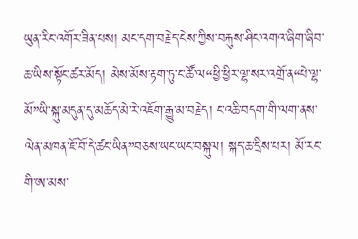ཡུན་རིང་འགོར་ཟིན་པས། མང་དག་བརྗེད་ངེས་ཀྱིས་བརྐུས་ཤིང་འགའ་ཞིག་ཞིབ་ཆ་ཡིས་སྟོང་ཚར་མོད། མེས་མོས་རྟག་ཏུ་ང་ཚོ་ལ“ཕྱི་ཕྱིར་ལྷ་སར་འགྲོ་ན“པེ་ལྷ་མོ”ཡི་སྐུ་མདུན་དུ་མཆོད་མེ་རེ་འཇོག་རྒྱུ་མ་བརྗེད། ང་འཆི་བདག་གི་ལག་ནས་ལེན་མཁན་ཇོ་བོ་དེ་ཚང་ཡིན”བཅས་ཡང་ཡང་བསྐུལ། སྐད་ཆ་དྲིས་པར། མོ་རང་གི་ཨ་མས་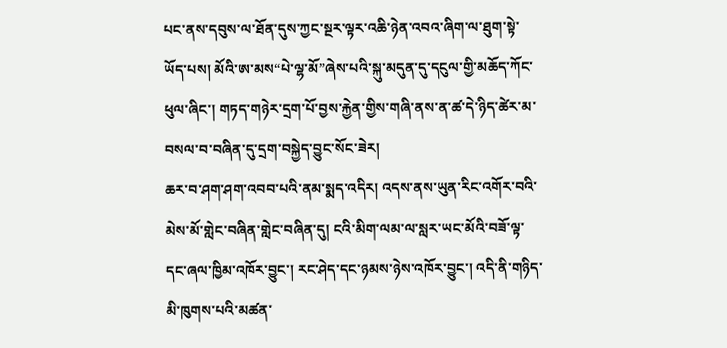པང་ནས་དབུས་ལ་ཐོན་དུས་ཀྱང་སྔར་ལྟར་འཆི་ཉེན་འབའ་ཞིག་ལ་ཐུག་སྟེ་ཡོད་པས། མོའི་ཨ་མས“པེ་ལྷ་མོ”ཞེས་པའི་སྐུ་མདུན་དུ་དངུལ་གྱི་མཆོད་ཀོང་ཕུལ་ཞིང་། གཏད་གཉེར་དྲག་པོ་བྱས་རྐྱེན་གྱིས་གཞི་ནས་ན་ཚ་དེ་ཉིད་ཚེར་མ་བསལ་བ་བཞིན་དུ་དྲག་བསྐྱེད་བྱུང་སོང་ཟེར།
ཆར་བ་ཤག་ཤག་འབབ་པའི་ནམ་སྨད་འདིར། འདས་ནས་ཡུན་རིང་འགོར་བའི་མེས་མོ་གླེང་བཞིན་གླེང་བཞིན་དུ། ངའི་མིག་ལམ་ལ་སླར་ཡང་མོའི་བཟོ་ལྟ་དང་ཞལ་ཁྱིམ་འཁོར་བྱུང་། རང་ཤེད་དང་ཉམས་ཉེས་འཁོར་བྱུང་། འདི་ནི་གཉིད་མི་ཁུགས་པའི་མཚན་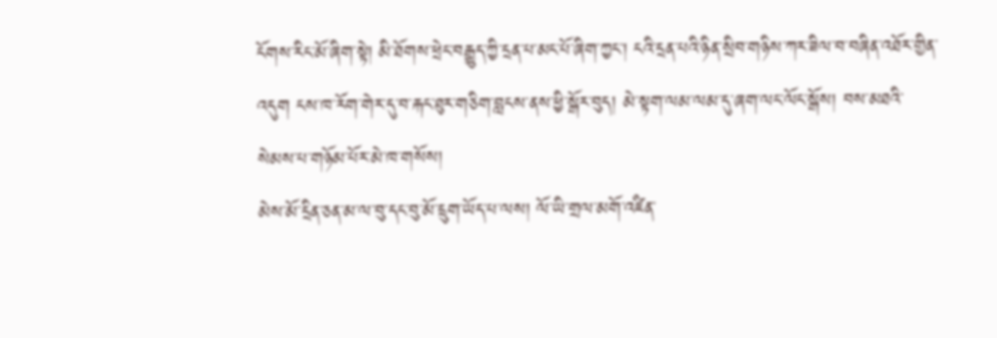ངོགས་རིང་མོ་ཞིག་སྟེ། མི་ཐོགས་ཕྲེང་བརྒྱུད་ཀྱི་དྲན་པ་མང་པོ་ཞིག་ཀྱང་། ངའི་དྲན་པའི་ཉིན་སྲིབ་གཉིས་ཀར་ཟིལ་བ་བཞིན་འཐོར་གྱིན་འདུག ངས་ཁ་རོག་གེར་དུ་བ་རྐང་ཐུར་གཅིག་བླངས་ནས་ཕྱི་སྒོར་བུད། མེ་སྟག་ལམ་ལམ་དུ་ཞག་ལང་ལོང་སྒོས། བས་མཐའི་སེམས་པ་གཉོམ་པོར་མེ་ཁ་གསོས།
མེས་མོ་དྲིན་ཅན་མ་ལ་བུ་དང་བུ་མོ་དྲུག་ཡོད་པ་ལས། ལོ་ཡི་གྲལ་མགོ་འཛིན་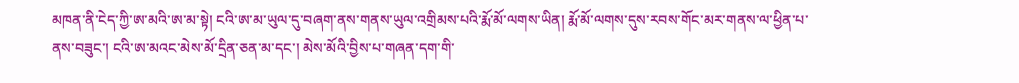མཁན་ནི་ངེད་ཀྱི་ཨ་མའི་ཨ་མ་སྟེ། ངའི་ཨ་མ་ཡུལ་དུ་བཞག་ནས་གནས་ཡུལ་འགྲིམས་པའི་རྨོ་མོ་ལགས་ཡིན། རྨོ་མོ་ལགས་དུས་རབས་གོང་མར་གནས་ལ་ཕྱིན་པ་ནས་བཟུང་། ངའི་ཨ་མའང་མེས་མོ་དྲིན་ཅན་མ་དང་། མེས་མོའི་བྱིས་པ་གཞན་དག་གི་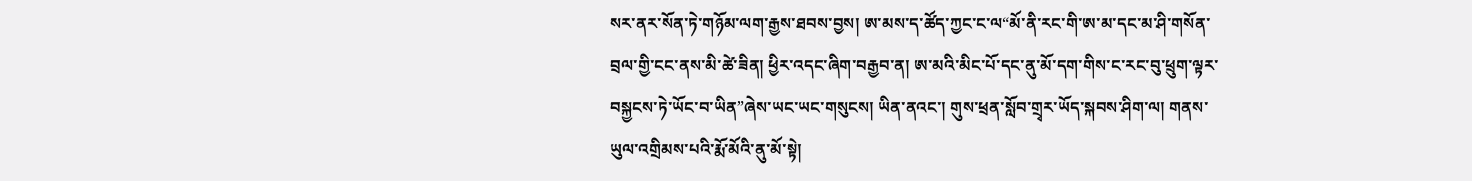སར་ནར་སོན་ཏེ་གཉོམ་ལག་རྒྱས་ཐབས་བྱས། ཨ་མས་ད་ཚོད་ཀྱང་ང་ལ“མོ་ནི་རང་གི་ཨ་མ་དང་མ་ཤི་གསོན་བྲལ་གྱི་ངང་ནས་མི་ཚེ་ཟིན། ཕྱིར་འདང་ཞིག་བརྒྱབ་ན། ཨ་མའི་མིང་པོ་དང་ནུ་མོ་དག་གིས་ང་རང་བུ་ཕྲུག་ལྟར་བསྐྱངས་ཏེ་ཡོང་བ་ཡིན”ཞེས་ཡང་ཡང་གསུངས། ཡིན་ནའང་། གུས་ཕྲན་སློབ་གྲྭར་ཡོད་སྐབས་ཤིག་ལ། གནས་ཡུལ་འགྲིམས་པའི་རྨོ་མོའི་ནུ་མོ་སྟེ།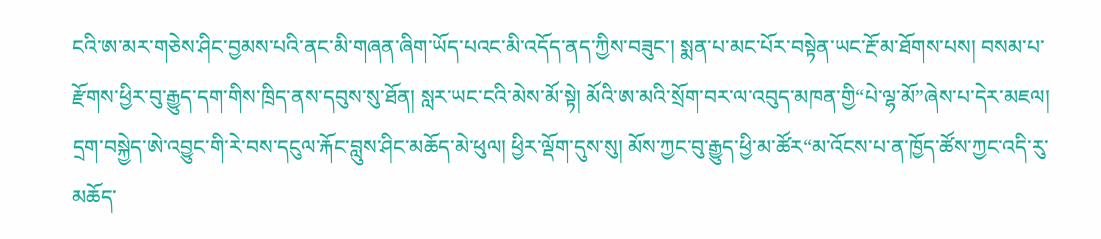ངའི་ཨ་མར་གཅེས་ཤིང་བྱམས་པའི་ནང་མི་གཞན་ཞིག་ཡོད་པའང་མི་འདོད་ནད་ཀྱིས་བཟུང་། སྨན་པ་མང་པོར་བསྟེན་ཡང་རྔོ་མ་ཐོགས་པས། བསམ་པ་རྫོགས་ཕྱིར་བུ་རྒྱུད་དག་གིས་ཁྲིད་ནས་དབུས་སུ་ཐོན། སླར་ཡང་ངའི་མེས་མོ་སྟེ། མོའི་ཨ་མའི་སྲོག་བར་ལ་འབུད་མཁན་གྱི“པེ་ལྷ་མོ”ཞེས་པ་དེར་མཇལ། དྲག་བསྐྱེད་ཨེ་འབྱུང་གི་རེ་བས་དངུལ་རྐོང་བླུས་ཤིང་མཆོད་མེ་ཕུལ། ཕྱིར་ལྡོག་དུས་སུ། མོས་ཀྱང་བུ་རྒྱུད་ཕྱི་མ་ཚོར“མ་འོངས་པ་ན་ཁྱོད་ཚོས་ཀྱང་འདི་རུ་མཆོད་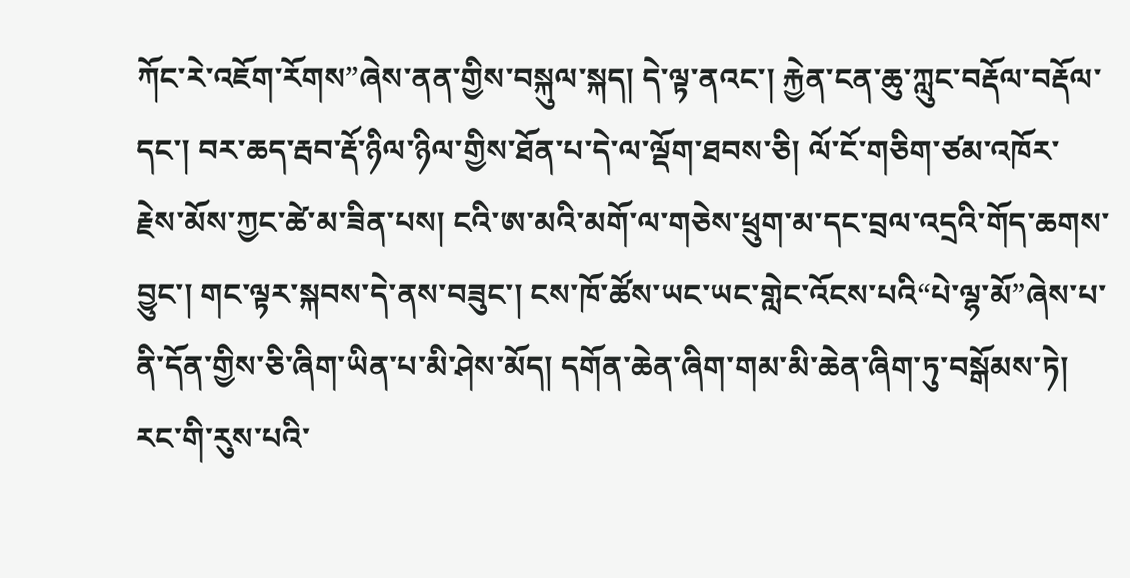ཀོང་རེ་འཇོག་རོགས”ཞེས་ནན་གྱིས་བསྐུལ་སྐད། དེ་ལྟ་ནའང་། རྐྱེན་ངན་ཆུ་ཀླུང་བརྡོལ་བརྡོལ་དང་། བར་ཆད་རྦབ་རྡོ་ཉིལ་ཉིལ་གྱིས་ཐོན་པ་དེ་ལ་ལྡོག་ཐབས་ཅི། ལོ་ངོ་གཅིག་ཙམ་འཁོར་རྗེས་མོས་ཀྱང་ཚེ་མ་ཟིན་པས། ངའི་ཨ་མའི་མགོ་ལ་གཅེས་ཕྲུག་མ་དང་བྲལ་འདྲའི་གོད་ཆགས་བྱུང་། གང་ལྟར་སྐབས་དེ་ནས་བཟུང་། ངས་ཁོ་ཚོས་ཡང་ཡང་གླེང་འོངས་པའི“པེ་ལྷ་མོ”ཞེས་པ་ནི་དོན་གྱིས་ཅི་ཞིག་ཡིན་པ་མི་ཤེས་མོད། དགོན་ཆེན་ཞིག་གམ་མི་ཆེན་ཞིག་ཏུ་བསྒོམས་ཏེ། རང་གི་རུས་པའི་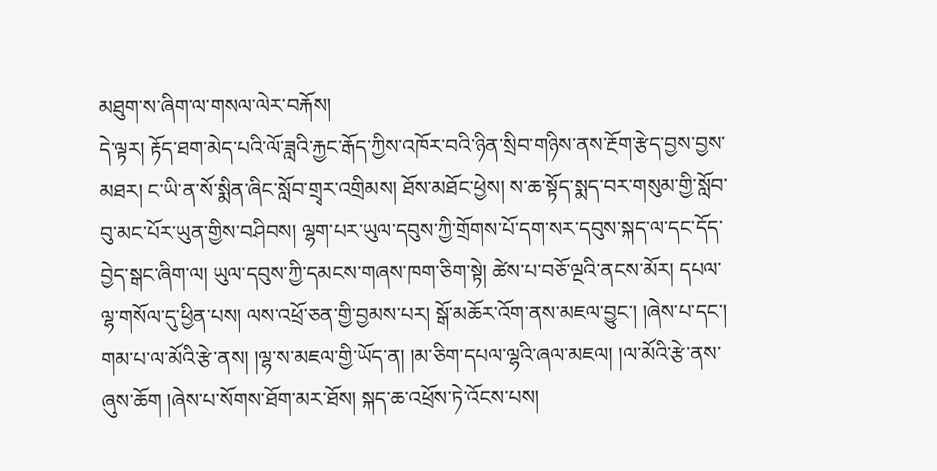མཐུག་ས་ཞིག་ལ་གསལ་ལེར་བརྐོས།
དེ་ལྟར། རྟོད་ཐག་མེད་པའི་ལོ་ཟླའི་རྐྱང་རྒོད་ཀྱིས་འཁོར་བའི་ཉིན་སྲིབ་གཉིས་ནས་རྔོག་རྩེད་བྱས་བྱས་མཐར། ང་ཡི་ན་སོ་སྨིན་ཞིང་སློབ་གྲྭར་འགྲིམས། ཐོས་མཐོང་ཕྱེས། ས་ཆ་སྟོད་སྨད་བར་གསུམ་གྱི་སློབ་བུ་མང་པོར་ཡུན་གྱིས་བཤིབས། ལྷག་པར་ཡུལ་དབུས་ཀྱི་གྲོགས་པོ་དག་སར་དབུས་སྐད་ལ་དང་དོད་བྱེད་སྒང་ཞིག་ལ། ཡུལ་དབུས་ཀྱི་དམངས་གཞས་ཁག་ཅིག་སྟེ། ཚེས་པ་བཅོ་ལྔའི་ནངས་མོར། དཔལ་ལྷ་གསོལ་དུ་ཕྱིན་པས། ལས་འཕྲོ་ཅན་གྱི་བྱམས་པར། སྒོ་མཆོར་འོག་ནས་མཇལ་བྱུང་། །ཞེས་པ་དང་། གམ་པ་ལ་མོའི་རྩེ་ནས། །ལྷ་ས་མཇལ་གྱི་ཡོད་ན། །མ་ཅིག་དཔལ་ལྷའི་ཞལ་མཇལ། །ལ་མོའི་རྩེ་ནས་ཞུས་ཆོག །ཞེས་པ་སོགས་ཐོག་མར་ཐོས། སྐད་ཆ་འཕྲོས་ཏེ་འོངས་པས།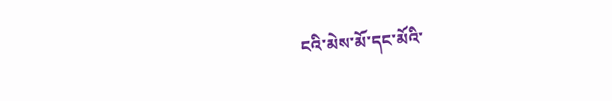ངའི་མེས་མོ་དང་མོའི་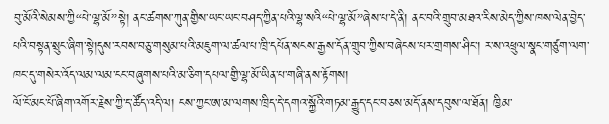བུ་མོའི་སེམས་ཀྱི“པེ་ལྷ་མོ”སྟེ། ནང་ཚགས་ཀུན་གྱིས་ཡང་ཡང་བཤད་ཀྱིན་པའི་ལྷ་སའི“པེ་ལྷ་མོ”ཞེས་པ་དེ་ནི། ནང་བའི་གྲུབ་མཐའ་རིས་མེད་ཀྱིས་ཁས་ལེན་བྱེད་པའི་བསྟན་སྲུང་ཞིག་སྟེ།དུས་རབས་བཅུ་གསུམ་པའི་མཇུག་ལ་ཚལ་པ་ཁྲི་དཔོན་སངས་རྒྱས་དོན་གྲུབ་ཀྱིས་བཞེངས་པར་གྲགས་ཤིང་། ར་ས་འཕྲུལ་སྣང་གཙུག་ལག་ཁང་དུ་གསེར་འོད་ལམ་ལམ་ངང་བཞུགས་པའི་མ་ཅིག་དཔལ་གྱི་ལྷ་མོ་ཡིན་པ་གཞི་ནས་རྟོགས།
ལོ་ངོ་མང་པོ་ཞིག་འགོར་རྗེས་ཀྱི་ད་ཚོད་འདི་ལ། ངས་ཀྱང་ཨ་མ་ལགས་ཁྲིད་དེ་དགའ་སྐྱོའི་གཏམ་རྒྱུད་དང་བཅས་མདོ་ནས་དབུས་ལ་ཐོན། ཁྱིམ་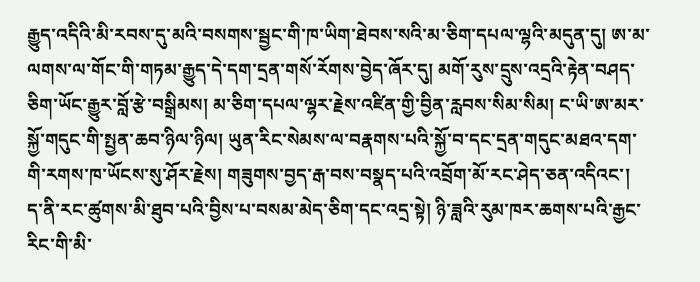རྒྱུད་འདིའི་མི་རབས་དུ་མའི་བསགས་སྦྱང་གི་ཁ་ཡིག་ཐེབས་སའི་མ་ཅིག་དཔལ་ལྷའི་མདུན་དུ། ཨ་མ་ལགས་ལ་གོང་གི་གཏམ་རྒྱུད་དེ་དག་དྲན་གསོ་རོགས་བྱེད་ཞོར་དུ། མགོ་རུས་དྲུས་འདྲའི་རྟེན་བཤད་ཅིག་ཡོང་རྒྱུར་བློ་རྩེ་བསྒྲིམས། མ་ཅིག་དཔལ་ལྷར་རྗེས་འཛིན་གྱི་བྱིན་རླབས་སིམ་སིམ། ང་ཡི་ཨ་མར་སྐྱོ་གདུང་གི་སྤྱན་ཆབ་ཉིལ་ཉིལ། ཡུན་རིང་སེམས་ལ་བརྣགས་པའི་སྐྱོ་བ་དང་དྲན་གདུང་མཐའ་དག་གི་རགས་ཁ་ཡོངས་སུ་ཤོར་རྗེས། གཟུགས་བྱད་རྒ་བས་བསྣད་པའི་འབྲོག་མོ་རང་ཤེད་ཅན་འདིའང་། ད་ནི་རང་ཚུགས་མི་ཐུབ་པའི་བྱིས་པ་བསམ་མེད་ཅིག་དང་འདྲ་སྟེ། ཉི་ཟླའི་རུམ་ཁར་ཆགས་པའི་རྒྱང་རིང་གི་མི་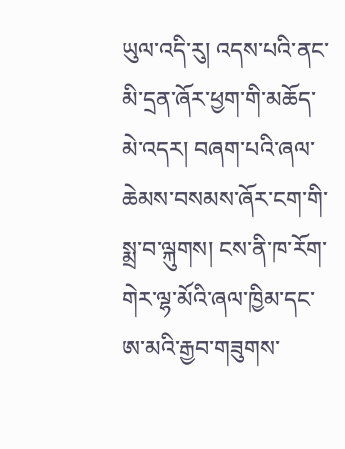ཡུལ་འདི་རུ། འདས་པའི་ནང་མི་དྲན་ཞོར་ཕྱག་གི་མཆོད་མེ་འདར། བཞག་པའི་ཞལ་ཆེམས་བསམས་ཞོར་ངག་གི་སྨྲ་བ་ལྐུགས། ངས་ནི་ཁ་རོག་གེར་ལྷ་མོའི་ཞལ་ཁྱིམ་དང་ཨ་མའི་རྒྱབ་གཟུགས་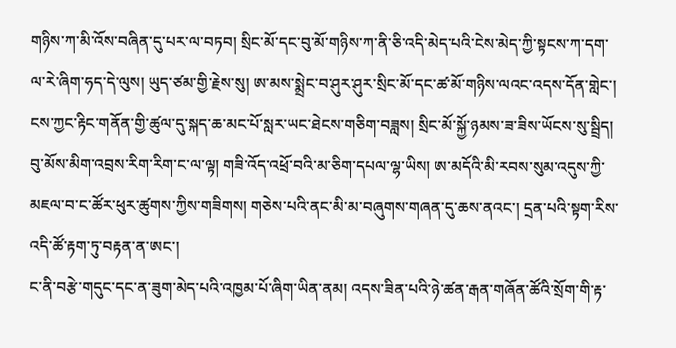གཉིས་ཀ་མི་འོས་བཞིན་དུ་པར་ལ་བཏབ། སྲིང་མོ་དང་བུ་མོ་གཉིས་ཀ་ནི་ཅི་འདི་མེད་པའི་ངེས་མེད་ཀྱི་སྟངས་ཀ་དག་ལ་རེ་ཞིག་ཧད་དེ་ལུས། ཡུད་ཙམ་གྱི་རྗེས་སུ། ཨ་མས་སྨྲེང་བ་ཤུར་ཤུར་སྲིང་མོ་དང་ཚ་མོ་གཉིས་ལའང་འདས་དོན་གླེང་། ངས་ཀྱང་རྟིང་གནོན་གྱི་ཚུལ་དུ་སྐད་ཆ་མང་པོ་སླར་ཡང་ཐེངས་གཅིག་བཟླས། སྲིང་མོ་སྐྱོ་ཉམས་ཟ་ཟིས་ཡོངས་སུ་སྦྲིད། བུ་མོས་མིག་འབྲས་རིག་རིག་ང་ལ་ལྟ། གཟི་འོད་འཕྲོ་བའི་མ་ཅིག་དཔལ་ལྷ་ཡིས། ཨ་མདོའི་མི་རབས་སུམ་འདུས་ཀྱི་མཇལ་བ་ང་ཚོར་ཕུར་ཚུགས་ཀྱིས་གཟིགས། གཅེས་པའི་ནང་མི་མ་བཞུགས་གཞན་དུ་ཆས་ནའང་། དྲན་པའི་སྟག་རིས་འདི་ཚོ་རྟག་ཏུ་བརྟན་ན་ཨང་།
ང་ནི་བརྩེ་གདུང་དང་ན་ཟུག་མེད་པའི་འཁྱམ་པོ་ཞིག་ཡིན་ནམ། འདས་ཟིན་པའི་ཉེ་ཚན་རྒན་གཞོན་ཚོའི་སྲོག་གི་རྟ་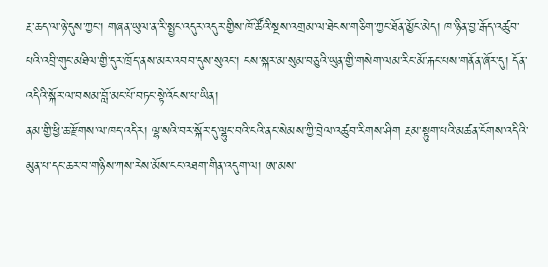རྔ་ཆད་ལ་ཉེ་དུས་ཀྱང་། གཞན་ཡུལ་ན་རི་སྤྱང་འདུར་འདུར་གྱིས་ཁོ་ཚོའི་སྔས་འགྲམ་ལ་ཐེངས་གཅིག་ཀྱང་ཐོན་མྱོང་མེད། ཁ་ཉིན་བྱ་རྒོད་འཚུབ་པའི་འབྲི་གུང་མཐིལ་གྱི་དུར་ཁྲོད་ནས་མར་འབབ་དུས་སུའང་། ངས་སྐར་མ་སུམ་བཅུའི་ཡུན་གྱི་གསེག་ལམ་རིང་མོ་རྐང་པས་གནོན་ཞོར་དུ། དོན་འདིའི་སྐོར་ལ་བསམ་བློ་མང་པོ་བཏང་སྟེ་འོངས་པ་ཡིན།
ནམ་གྱི་ཕྱི་ཆ་རྫོགས་ལ་ཁད་འདིར། ལྷ་སའི་བར་སྐོར་དུ་ལྷུང་བའི་ངའི་ནང་སེམས་ཀྱི་བྲེལ་འཚུབ་རིགས་ཤིག རྔམ་སྟུག་པའི་མཚན་ངོགས་འདིའི་མུན་པ་དང་ཆར་བ་གཉིས་ཀས་རེས་མོས་ངང་འཐག་གིན་འདུག་ལ། ཨ་མས་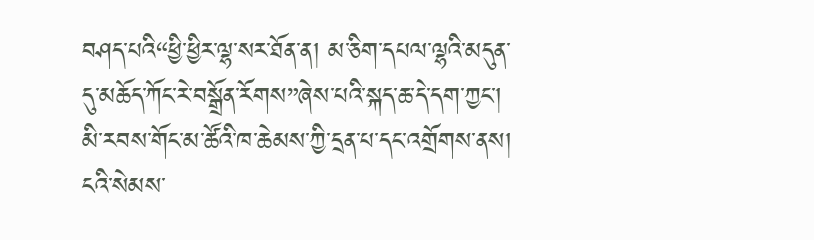བཤད་པའི“ཕྱི་ཕྱིར་ལྷ་སར་ཐོན་ན། མ་ཅིག་དཔལ་ལྷའི་མདུན་དུ་མཆོད་ཀོང་རེ་བསྒྲོན་རོགས”ཞེས་པའི་སྐད་ཆ་དེ་དག་ཀྱང་། མི་རབས་གོང་མ་ཚོའི་ཁ་ཆེམས་ཀྱི་དྲན་པ་དང་འགྲོགས་ནས། ངའི་སེམས་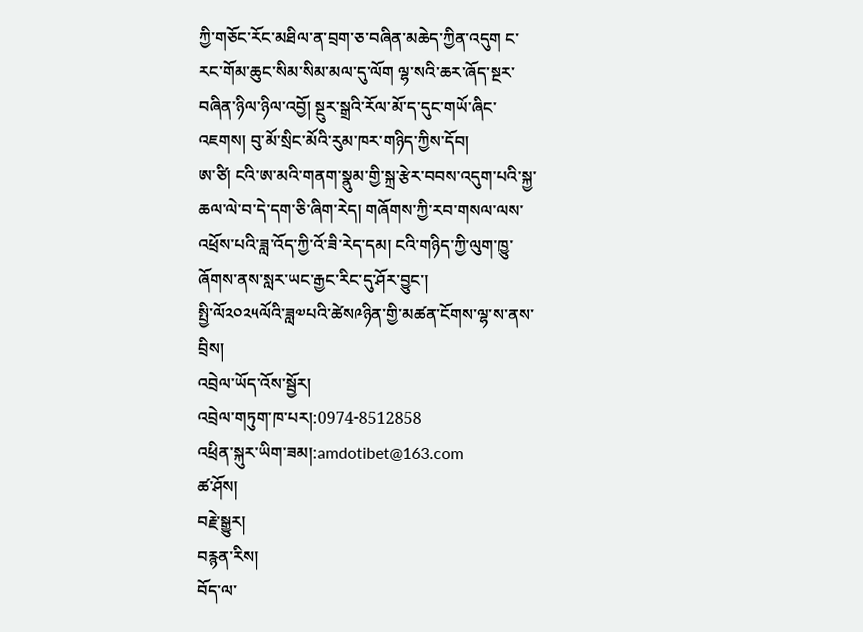ཀྱི་གཅོང་རོང་མཐིལ་ན་བྲག་ཅ་བཞིན་མཆེད་ཀྱིན་འདུག ང་རང་གོམ་ཆུང་སིམ་སིམ་མལ་དུ་ལོག ལྷ་སའི་ཆར་ཞོད་སྔར་བཞིན་ཉིལ་ཉིལ་འབྱོ། སྔུར་སྒྲའི་རོལ་མོ་ད་དུང་གཡོ་ཞིང་འཇགས། བུ་མོ་སྲིང་མོའི་རུམ་ཁར་གཉིད་ཀྱིས་དོབ།
ཨ་ཙི། ངའི་ཨ་མའི་གནག་སྣུམ་གྱི་སྐྲ་རྩེར་བབས་འདུག་པའི་སྐྱ་ཆལ་ལེ་བ་དེ་དག་ཅི་ཞིག་རེད། གཞོགས་ཀྱི་རབ་གསལ་ལས་འཕྲོས་པའི་ཟླ་འོད་ཀྱི་འོ་ཟི་རེད་དམ། ངའི་གཉིད་ཀྱི་ལུག་ཁྱུ་ཞོགས་ནས་སླར་ཡང་རྒྱང་རིང་དུ་ཤོར་བྱུང་།
སྤྱི་ལོ༢༠༢༥ལོའི་ཟླ༧པའི་ཚེས༩ཉིན་གྱི་མཚན་ངོགས་ལྷ་ས་ནས་བྲིས།
འབྲེལ་ཡོད་འོས་སྦྱོར།
འབྲེལ་གཏུག་ཁ་པར།:0974-8512858
འཕྲིན་སྐུར་ཡིག་ཟམ།:amdotibet@163.com
ཚ་ཤོས།
བརྗེ་སྒྱུར།
བརྙན་རིས།
བོད་ལ་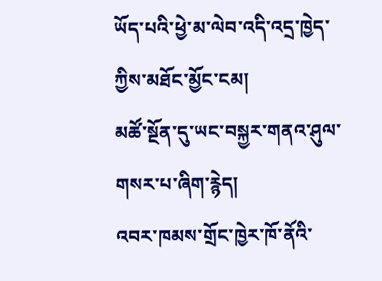ཡོད་པའི་ཕྱེ་མ་ལེབ་འདི་འདྲ་ཁྱེད་ཀྱིས་མཐོང་མྱོང་ངམ།
མཚོ་སྔོན་དུ་ཡང་བསྐྱར་གནའ་ཤུལ་གསར་པ་ཞིག་རྙེད།
འབར་ཁམས་གྲོང་ཁྱེར་ཁོ་ནོའི་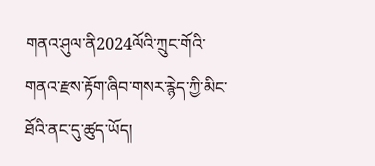གནའ་ཤུལ་ནི2024ལོའི་ཀྲུང་གོའི་གནའ་རྫས་རྟོག་ཞིབ་གསར་རྙེད་ཀྱི་མིང་ཐོའི་ནང་དུ་ཚུད་ཡོད།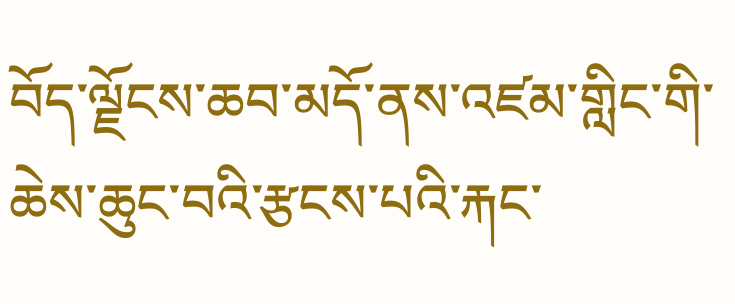བོད་ལྗོངས་ཆབ་མདོ་ནས་འཛམ་གླིང་གི་ཆེས་ཆུང་བའི་རྩངས་པའི་རྐང་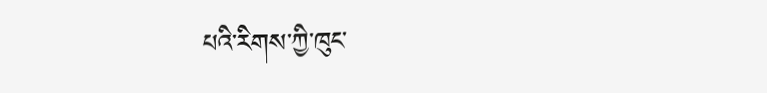པའི་རིགས་ཀྱི་ཁུང་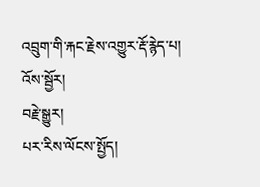འབྲུག་གི་རྐང་རྗེས་འགྱུར་རྡོ་རྙེད་པ།
འོས་སྦྱོར།
བརྗེ་སྒྱུར།
པར་རིས་ལོངས་སྤྱོད།